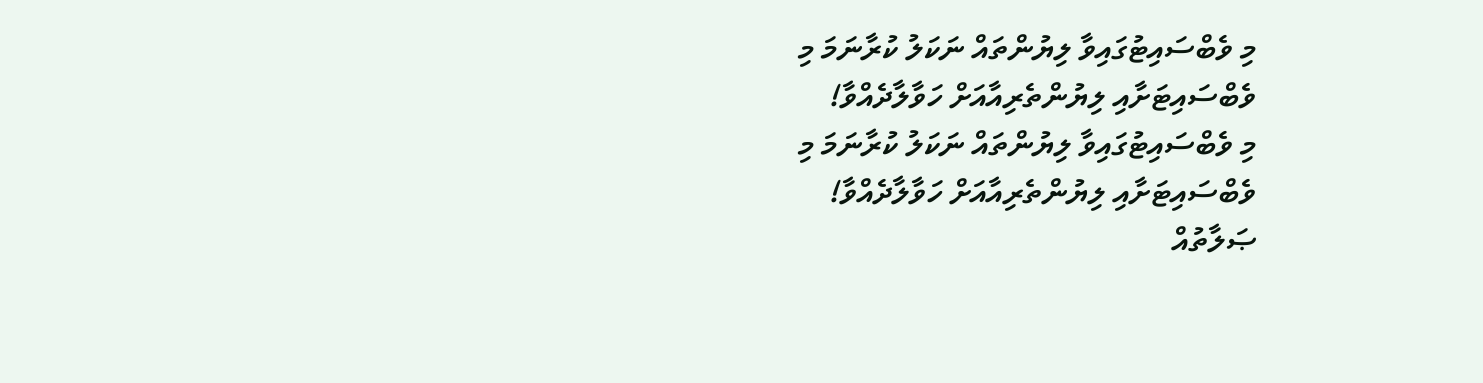މި ވެބްސައިޓުގައިވާ ލިޔުންތައް ނަކަލު ކުރާނަމަ މި ވެބްސައިޓަށާއި ލިޔުންތެރިއާއަށް ހަވާލާދެއްވާ!
މި ވެބްސައިޓުގައިވާ ލިޔުންތައް ނަކަލު ކުރާނަމަ މި ވެބްސައިޓަށާއި ލިޔުންތެރިއާއަށް ހަވާލާދެއްވާ!
ޞަލާތުއް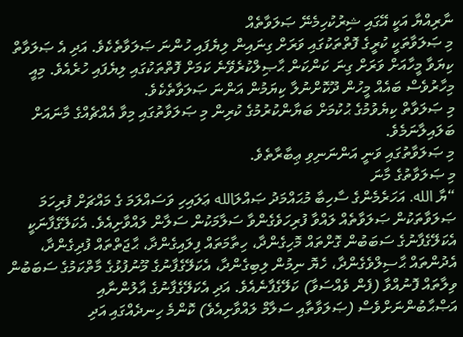ނާރިއްޔާ އަކީ އޭގައި ޝިރުކުހިމެނޭ ޞަލަވާތެއް
މި ޞަލަވާތަކީ ކުރީގެ ފޮތްތަކުގައި ވަރަށް ގިނައިން ލިޔެފައި ހުންނަ ޞަލަވާތެކެވެ. އަދި އެ ޞަލަވާތް ކިޔަވާ މީހާއަށް ވަރަށް ގިނަ ކަންކަން ޙާޞިލްކުރެވޭނެ ކަމަށް ފޮތްތަކުގައި ލިޔެފައި ހުރެއެވެ. މިއީ މިހާރުވެސް ބައެއް މީހުން ދޫކޮށްނުލާ ކިޔަމުން އަންނަ ޞަލަވާތެކެވެ.
މި ޞަލަވާތް ކިޔެވުމުގެ ޙުކުމަށް ބަޔާންކުރުމުގެ ކުރިން މި ޞަލަވާތުގައި މިވާ އެއްޗެއްގެ މާނައަށް ބަލައިލާނަމެވެ.
މި ޞަލަވާތުގައި ވަނީ އަންނަނިވި ޢިބާރާތެވެ.
މި ޞަލަވާތުގެ މާނަ
“ޔާ الله. އަހަރެމެންގެ ސާހިބާ މުޙައްމަދު ޞައްލަالله ޢަލައިހި ވަސައްލަމަ ގެ މައްޗަށް ފުރިހަމަ ޞަލަވާތަކުން ޞަލަވާތެއް ލައްވާ ފުރިހަވެގެންވާ ސަލާމަކުން ސަލާން ލައްވާށިއެވެ. އެކަލޭގެފާނަކީ އެކަލޭގެފާނުގެ ސަބަބުން ގޮށްތައް މޮހިގެންދާ، ހިތާމަތައް ފިލައިގެންދާ، ޙާޖަތްތައް ފުދިގެންދާ، އެދުންތައް ޙާސިލްވެގެންދާ، ހެޔޮ ނިމުން ލިބިގެންދާ، އެކަލޭގެފާނުގެ މޫނުފުޅުގެ މާތްކަމުގެ ސަބަބުން ވިލާތައް ފޮނުއްވާ (ފެން ވެއްސަވާ) ކަލޭގެފާނެއެވެ. އަދި އެކަލޭގެފާނުގެ އާލުންނާއި އަޞްޙާބުންނަށްވެސް (ޞަލަވާތާއި ސަލާމް ލައްވާށިއެވެ) ކޮންމެ ހިނދެއްގައި އަދި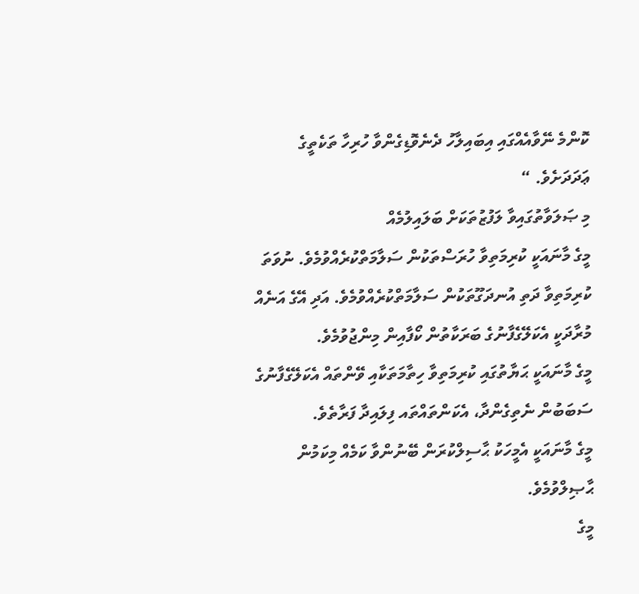ކޮންމެ ނޭވާއެއްގައި އިބައިލާހު ދެނެވޮޑިގެންވާ ހުރިހާ ތަކެތީގެ ޢަދަދަށެވެ. “
މި ޞަލަވާތުގައިވާ ލަފުޒުތަކަށް ބަލައިލުމެއް
މީގެ މާނައަކީ ކުރިމަތިވާ ހުރަސްތަކުން ސަލާމަތްކުރެއްވުމެވެ. ނުވަތަ ކުރިމަތިވާ ދަތި އުނދަގޫތަކުން ސަލާމަތްކުރެއްވުމެވެ. އަދި އޭގެ އަނެއް މުރާދަކީ އެކަލޭގެފާނުގެ ބަރަކާތުން ކޯފާއިން މިންޖުވުމެވެ.
މީގެ މާނައަކީ ޙަޔާތުގައި ކުރިމަތިވާ ހިތާމަތަކާއި ވޭންތައް އެކަލޭގެފާނުގެ ސަބަބުން ނެތިގެންދާ، އެކަންތައްތައ ފިލައިދާ ފަރާތެވެ.
މީގެ މާނައަކީ އެމީހަކު ޙާސިލްކުރަން ބޭނުންވާ ކަމެއް މިކަމުން ޙާޞިލްވުމެވެ.
މީގެ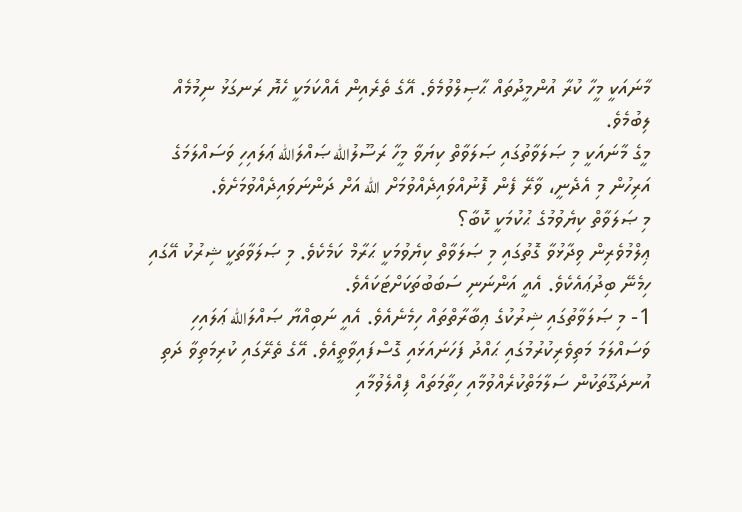މާނައަކީ މީހާ ކުރާ އުންމީދުތައް ޙާޞިލްވުމެވެ. އޭގެ ތެރެއިން އެއްކަމަކީ ހެޔޮ ރަނގަޅު ނިމުމެއް ލިބުމެވެ.
މީގެ މާނައަކީ މި ޞަލަވާތުގައި ޞަލަވާތް ކިޔަވާ މީހާ ރަސޫލުالله ޞައްލަالله ޢަލައިހި ވަސައްލަމަގެ އަރިހުން މި އެދެނީ، ވާރޭ ފެން ފޮނުއްވައިދެއްވުމަށް الله އަށް ދަންނަވައިދެއްވުމަށެވެ.
މި ޞަލަވާތް ކިޔެވުމުގެ ޙުކުމަކީ ކޮބާ؟
ޢިލްމުވެރިން ވިދާޅުވާ ގޮތުގައި މި ޞަލަވާތް ކިޔެވުމަކީ ޙަރާމް ކަމެކެވެ. މި ޞަލަވާތަކީ ޝިރުކު އޭގައި ހިމެނޭ ބިދުޢައެކެވެ. އެއީ އަންނަނި ސަބަބުތަކަށްޓަކައެވެ.
1- މި ޞަލަވާތުގައި ޝިރުކުގެ ޢިބާރާތްތައް ހިމެނެއެވެ. އެއީ ނަބިއްޔާ ޞައްލަالله ޢަލައިހި ވަސައްލަމަ މަތިވެރިކުރުމުގައި ޙައްދު ފަހަނައަޅައި ގޮސްފައިވާތީއެވެ. އޭގެ ތެރޭގައި ކުރިމަތިވާ ދަތި އުނދަގޫތަކުން ސަލާމަތްކުރެއްވުމާއި ހިތާމަތައް ފިއްލެވުމާއި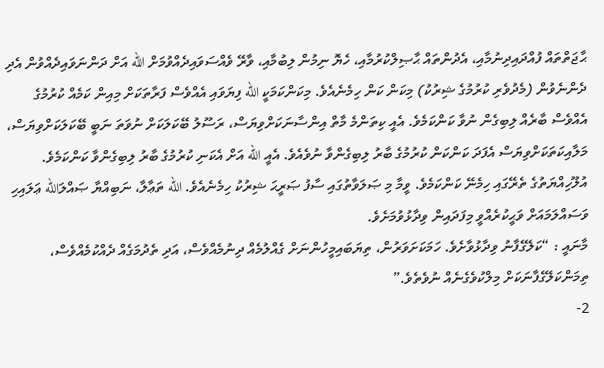ޙާޖަތްތައް ފުއްދައިދިނުމާއި، އެދުންތައް ޙާޞިލްކުރުމާއި، ހެޔޮ ނިމުން ލިބުމާއި، ވާރޭ ވެއްސަވައިދެއްވުމަށް الله އަށް ދަންނަވައިދެއްވުން އެދި ދެންނެވުން (މެދުވެރި ކުރުމުގެ ޝިރުކު) މިކަން ކަން ހިމެނެއެވެ. މިކަންކަމަކީ الله ފިޔަވައި އެއްވެސް ފަރާތަކަށް މިއިން ކަމެއް ކުރުމުގެ އެއްވެސް ބާރެއް ލިބިގެން ނުވާ ކަންކަމެވެ. އެއީ ކިތަންމެ މާތް އިންސާނަކަށްވިޔަސް، ރަސޫލު ބޭކަލަކަށް ނުވަތަ ނަބީ ބޭކަލަކަށްވިޔަސް، މަލާއިކަތަކަށްވިޔަސް އެފަދަ ކަންކަން ކުރުމުގެ ބާރު ލިބިގެންވާ ނުވެއެވެ. އެއީ الله އަށް އެކަނި ކުރުމުގެ ބާރު ލިބިގެންވާ ކަންކަމެވެ. އުލޫހިއްޔަތުގެ ތެރޭގައި ހިމެނޭ ކަންކަމެވެ. ވީމާ މި ޞަލަވާތުގައި ސާފު ޞަރީޙަ ޝިރުކު ހިމެނެއެވެ. الله ތަޢާލާ، ނަބިއްޔާ ޞައްލަالله ޢަލައިހި ވަސައްލަމައަށް ވަޙީކުރެއްވީ މިފަދައިން ވިދާޅުވުމަށެވެ.
މާނައީ : “ކަލޭގެފާނު ވިދާޅުވާށެވެ. ހަމަކަށަވަރުން، ތިޔަބައިމީހުންނަށް ގެއްލުމެއް ދިނުމެއްވެސް، އަދި ތެދުމަގެއް ދެއްކުމެއްވެސް، ތިމަންކަލޭގެފާނަކަށް މިލްކުވެގެނެއް ނުވެތެވެ.”
2-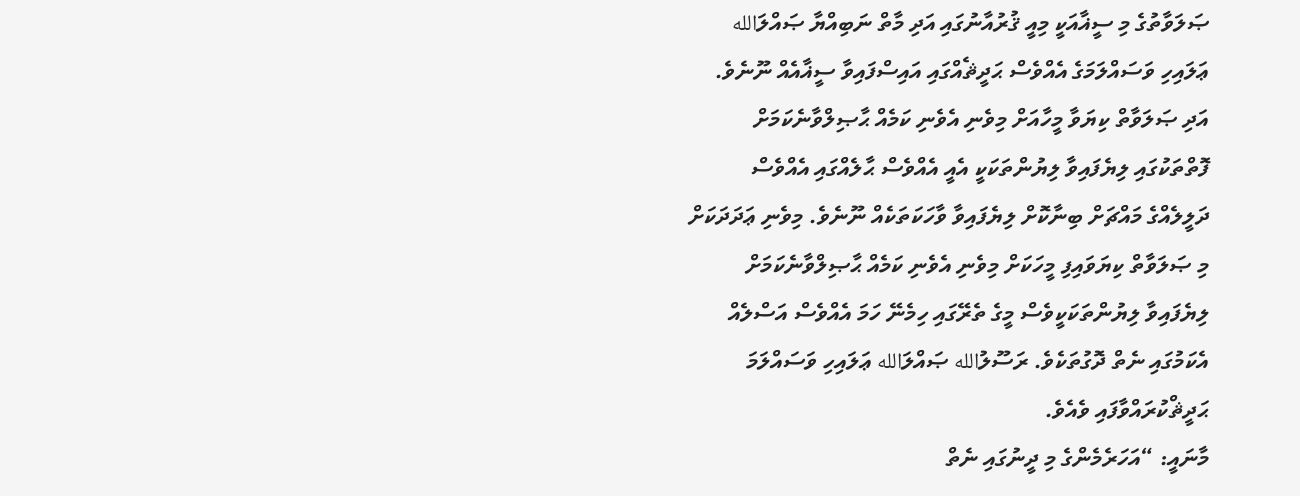ޞަލަވާތުގެ މި ސީޣާއަކީ މިއީ ޤުރުއާނުގައި އަދި މާތް ނަބިއްޔާ ޞައްލަالله ޢަލައިހި ވަސައްލަމަގެ އެއްވެސް ޙަދީޘެއްގައި އައިސްފައިވާ ސީޣާއެއް ނޫނެވެ. އަދި ޞަލަވާތް ކިޔަވާ މީހާއަށް މިވެނި އެވެނި ކަމެއް ޙާޞިލްވާނެކަމަށް ފޮތްތަކުގައި ލިޔެފައިވާ ލިޔުންތަކަކީ އެއީ އެއްވެސް ޙާލެއްގައި އެއްވެސް ދަލީލެއްގެ މައްޗަށް ބިނާކޮށް ލިޔެފައިވާ ވާހަކަތަކެއް ނޫނެވެ. މިވެނި ޢަދަދަކަށް މި ޞަލަވާތް ކިޔަވައިފި މީހަކަށް މިވެނި އެވެނި ކަމެއް ޙާޞިލްވާނެކަމަށް ލިޔެފައިވާ ލިޔުންތަކަކީވެސް މީގެ ތެރޭގައި ހިމެނޭ ހަމަ އެއްވެސް އަސްލެއް އެކަމުގައި ނެތް ދޮގުތަކެވެ. ރަސޫލުالله ޞައްލަالله ޢަލައިހި ވަސައްލަމަ ޙަދީޘްކުރައްވާފައި ވެއެވެ.
މާނައީ: “އަހަރެމެންގެ މި ދީނުގައި ނެތް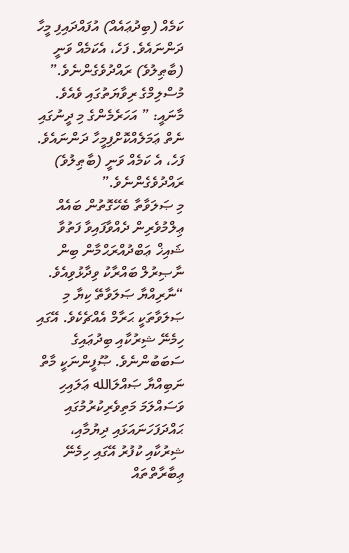ކަމެއް (ބިދުޢައެއް) އުފައްދައިފި މީހާ ދަންނައެވެ. ފަހެ، އެކަމެއް ވަނީ (ބާޠިލުވެ) ރައްދުވެގެންނެވެ.”
މުސްލިމްގެ ރިވާޔަތުގައި ވެއެވެ.
މާނައީ: ” އަހަރެމެންގެ މި ދީނުގައި ނެތް ޢަމަލެއްކޮށްފިމީހާ ދަންނައެވެ. ފަހެ، އެ ކަމެއް ވަނީ (ބާޠިލުވެ) ރައްދުވެގެންނެވެ.”
މި ޞަލަވާތާ ބެހޭގޮތުން ބައެއް ޢިލްމުވެރިން ދެއްވާފައިވާ ފަތުވާ
ޝައިޚް ޢަބްދުއްރަޙްމާން ބިން ނާޞިރުލް ބައްރާކު ވިދާޅުވިއެވެ.
“ނާރިއްޔާ ޞަލަވާތޭ ކިޔާ މި ޞަލަވާތަކީ ޙަރާމް އެއްޗެކެވެ. އޭގައި ހިމެނޭ ޝިރުކާއި ބިދުޢައިގެ ސަބަބުންނެވެ. ޞޫފީންނަކީ މާތް ނަބިއްޔާ ޞައްލަالله ޢަލައިހި ވަސައްލަމަ މަތިވެރިކުރުމުގައި ޙައްދަފަހަނައަޅައި ދިޔުމާއި، ޝިރުކާއި ކުފުރު އޭގައި ހިމެނޭ ޢިބާރާތްތައް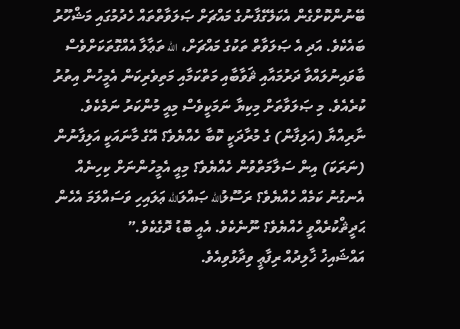ބޭނުންކޮށްގެން އެކަލޭގެފާނުގެ މައްޗަށް ޞަލަވާތްތައް ހެދުމުގައި މަޝްހޫރު ބައެކެވެ. އަދި އެ ޞަލަވާތް ތަކުގެ މައްޗަށް، الله ތަޢާލާ އެއްގޮތަކަށްވެސް ބާވައިނުލައްވާ ދަރުމައާއި ޘަވާބާއި މަތްކަމާއި މަތިވެރިކަން އެމީހުން އިތުރު ކުރެއެވެ. މި ޞަލަވާތަށް މިކިޔާ ނަމަކީވެސް މިއީ މުންކަރު ނަމެކެވެ. ނާރިއްޔާ (އަލިފާން) ގެ މުރާދަކީ ކޮބާ ހެއްޔެވެ؟ އޭގެ މާނައަކީ އަލިފާނުން (ނަރަކަ) އިން ސަލާމަތްވުން ހެއްޔެވެ؟ މިއީ އެމީހުންނަށް ކިހިނެއް އެނގުނު ކަމެއް ހެއްޔެވެ؟ ރަސޫލުالله ޞައްލަالله ޢަލައިހި ވަސައްލަމަ އެހެން ޙަދީޘްކުރެއްވީ ހެއްޔެވެ؟ ނޫނެކެވެ. އެއީ ބޮޑު ދޮގެކެވެ.”
އައްޝައިޚު ޚާލިދުއް ރިފާޢީ ވިދާޅުވިއެވެ.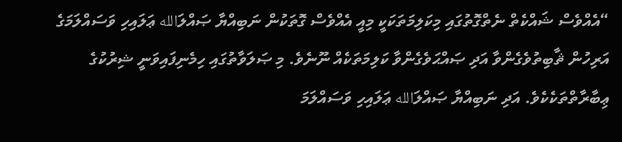“އެއްވެސް ޝައްކެތް ނެތްގޮތުގައި މިކަލިމަތަކަކީ މިއީ އެއްވެސް ގޮތަކުން ނަބިއްޔާ ޞައްލަالله ޢަލައިހި ވަސައްލަމަގެ އަރިހުން ޘާބިތުވެގެންވާ އަދި ޞައްޙަވެގެންވާ ކަލިމަތަކެއް ނޫނެވެ. މި ޞަލަވާތުގައި ހިމެނިފައިވަނީ ޝިރުކުގެ ޢިބާރާތްތަކެކެވެ. އަދި ނަބިއްޔާ ޞައްލަالله ޢަލައިހި ވަސައްލަމަ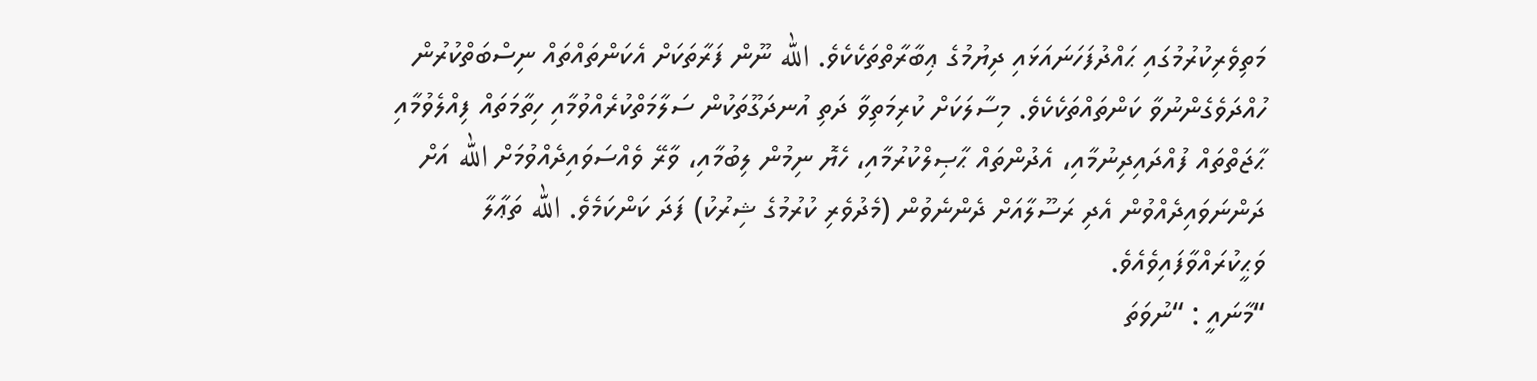މަތިވެރިކުރުމުގައި ޙައްދުފަހަނައަޅައި ދިޔުމުގެ ޢިބާރާތްތަކެކެވެ. الله ނޫން ފަރާތަކަށް އެކަންތައްތައް ނިސްބަތްކުރުން ހުއްދަވެގެންނުވާ ކަންތައްތަކެކެވެ. މިސާލަކަށް ކުރިމަތިވާ ދަތި އުނދަގޫތަކުން ސަލާމަތްކުރެއްވުމާއި ހިތާމަތައް ފިއްލެވުމާއި ޙާޖަތްތައް ފުއްދައިދިނުމާއި، އެދުންތައް ޙާޞިލްކުރުމާއި، ހެޔޮ ނިމުން ލިބުމާއި، ވާރޭ ވެއްސަވައިދެއްވުމަށް الله އަށް ދަންނަވައިދެއްވުން އެދި ރަސޫލާއަށް ދެންނެވުން (މެދުވެރި ކުރުމުގެ ޝިރުކު) ފަދަ ކަންކަމެވެ. الله ތަޢާލާ ވަޙީކުރައްވާފައިވެއެވެ.
“މާނައީ : “ނުވަތަ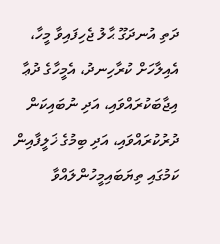ދަތި އުނދަގޫ ޙާލު ޖެހިފައިވާ މީހާ، އެއިލާހަށް ކުރާހިނދު، އެމީހާގެ ދުޢާ އިޖާބަކުރައްވައި، އަދި ނުބައިކަން ދުރުކުރައްވައި، އަދި ބިމުގެ ޚަލީފާއިން ކަމުގައި ތިޔަބައިމީހުންލައްވާ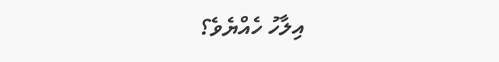އިލާހު ހެއްޔެވެ؟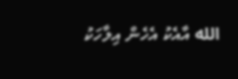الله އާއެކު އެހެން އިލާހަކު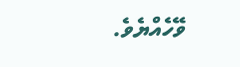ވޭހެއްޔެވެ.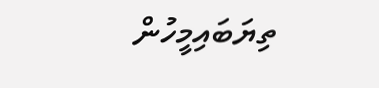ތިޔަބައިމީހުން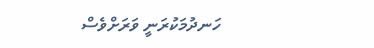ހަނދުމަކުރަނީ ވަރަށްވެސް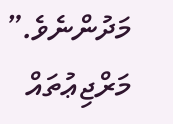މަދުންނެވެ.”
މަރްޖިޢުތައް